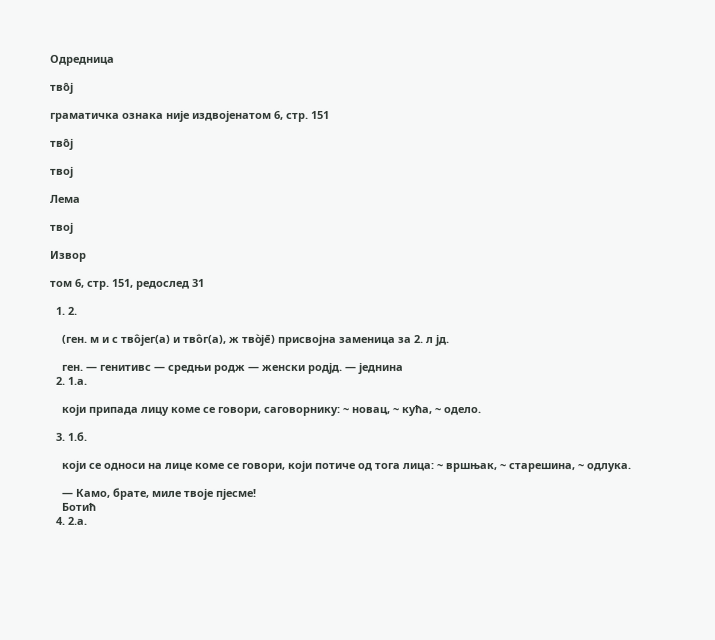Одредница

тво̑ј

граматичка ознака није издвојенатом 6, стр. 151

тво̑ј

твој

Лема

твој

Извор

том 6, стр. 151, редослед 31

  1. 2.

    (ген. м и с тво̂јег(а) и тво̂г(а), ж тво̀је̄) присвојна заменица за 2. л јд.

    ген. — генитивс — средњи родж — женски родјд. — једнина
  2. 1.а.

    који припада лицу коме се говори, саговорнику: ~ новац, ~ кућа, ~ одело.

  3. 1.б.

    који се односи на лице коме се говори, који потиче од тога лица: ~ вршњак, ~ старешина, ~ одлука.

    — Камо, брате, миле твоје пјесме!
    Ботић
  4. 2.а.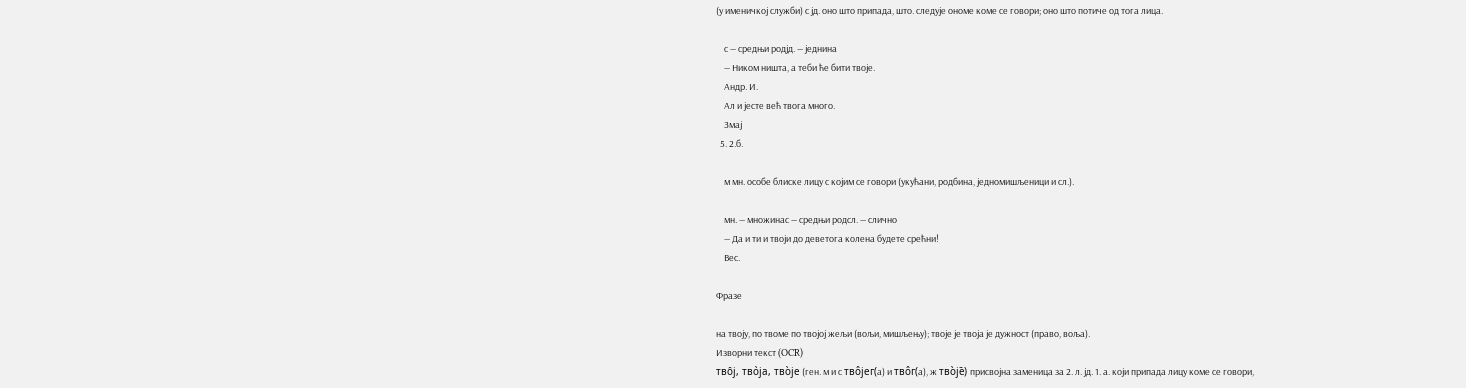(у именичкој служби) с јд. оно што припада, што. следује ономе коме се говори; оно што потиче од тога лица.

    с — средњи родјд. — једнина
    — Ником ништа, а теби ће бити твоје.
    Андр. И.
    Ал и јесте већ твога много.
    Змај
  5. 2.б.

    м мн. особе блиске лицу с којим се говори (укућани, родбина, једномишљеници и сл.).

    мн. — множинас — средњи родсл. — слично
    — Да и ти и твоји до деветога колена будете срећни!
    Вес.

Фразе

на твоју, по твоме по твојој жељи (вољи, мишљењу); твоје је твоја је дужност (право, воља).
Изворни текст (OCR)
тво̑ј, тво̀ја, тво̀је (ген. м и с тво̂јег(а) и тво̂г(а), ж тво̀је̄) присвојна заменица за 2. л. јд. 1. а. који припада лицу коме се говори,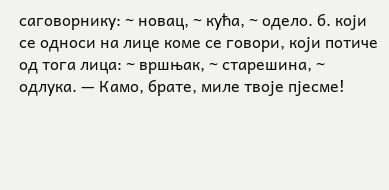саговорнику: ~ новац, ~ кућа, ~ одело. б. који се односи на лице коме се говори, који потиче од тога лица: ~ вршњак, ~ старешина, ~ одлука. — Камо, брате, миле твоје пјесме!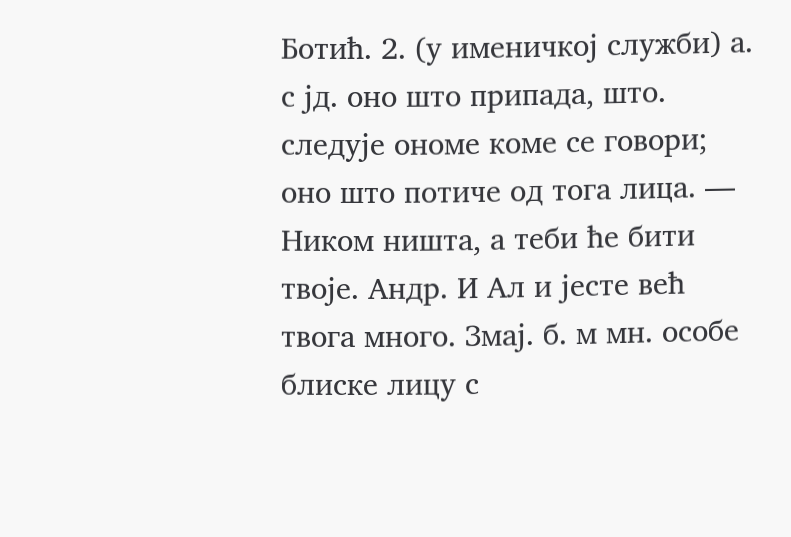Ботић. 2. (у именичкој служби) а. с јд. оно што припада, што. следује ономе коме се говори; оно што потиче од тога лица. — Ником ништа, а теби ће бити твоје. Андр. И Ал и јесте већ твога много. Змај. б. м мн. особе блиске лицу с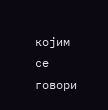којим се говори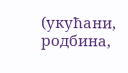(укућани, родбина,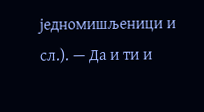једномишљеници и сл.). — Да и ти и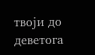твоји до деветога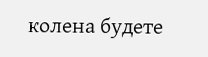колена будете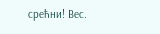срећни! Вес.